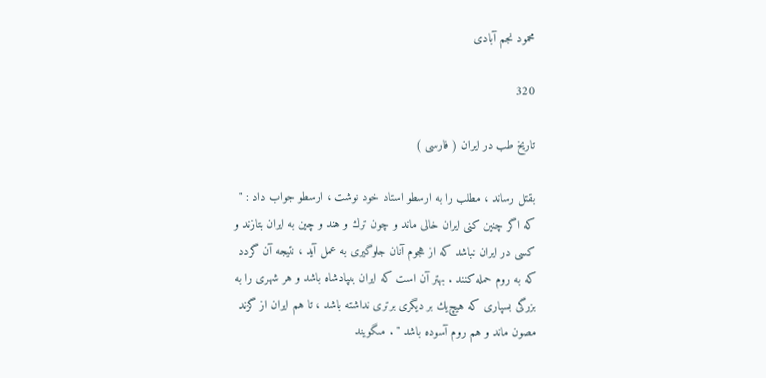محمود نجم آبادى

320

تاريخ طب در ايران ( فارسى )

بقتل رساند ، مطلب را به ارسطو استاد خود نوشت ، ارسطو جواب داد : " كه اگر چنين كنى ايران خالى ماند و چون ترك و هند و چين به ايران بتازند و كسى در ايران نباشد كه از هجوم آنان جلوگيرى به عمل آيد ، نتيجه آن گردد كه به روم حمله كنند . بهتر آن است كه ايران بىپادشاه باشد و هر شهرى را به بزرگى بسپارى كه هيچ‌يك بر ديگرى برترى نداشته باشد ، تا هم ايران از گزند مصون ماند و هم روم آسوده باشد " . مىگويند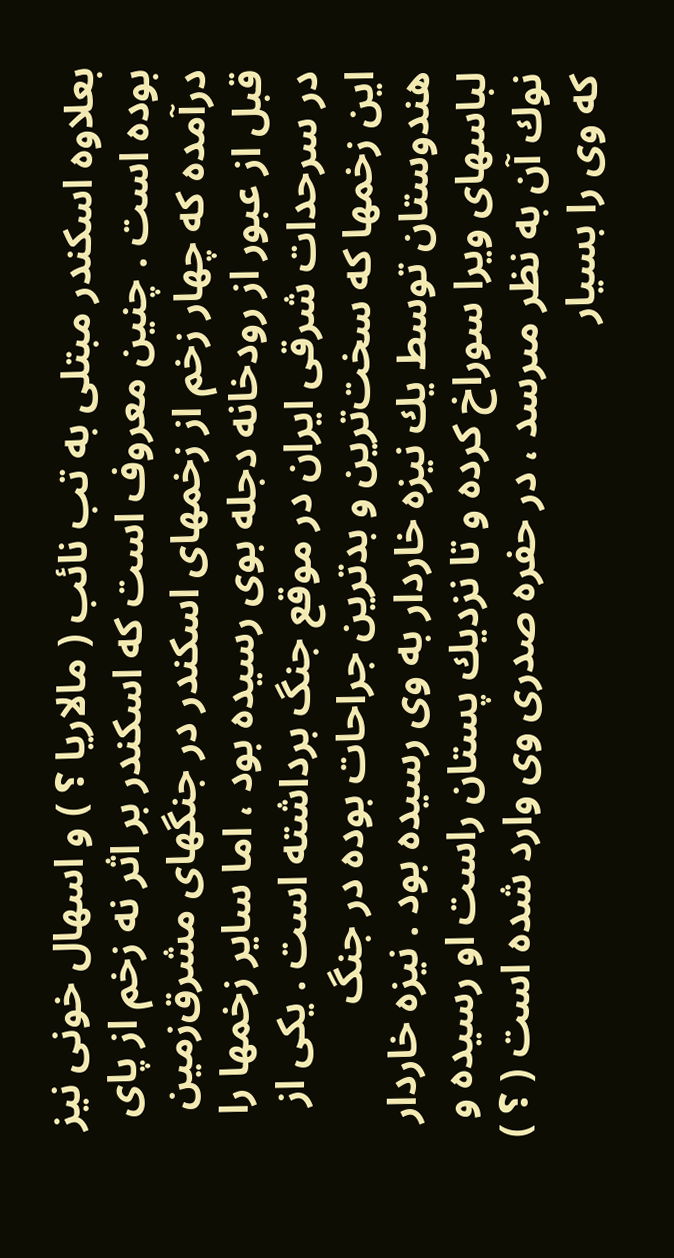بعلاوه اسكندر مبتلى به تب نائب ( مالاريا ؟ ) و اسهال خونى نيز بوده است . چنين معروف است كه اسكندر بر اثر نه زخم از پاى درآمده كه چهار زخم از زخمهاى اسكندر در جنگهاى مشرق‌زمين قبل از عبور از رودخانه دجله بوى رسيده بود ، اما ساير زخمها را در سرحدات شرقى ايران در موقع جنگ برداشته است . يكى از اين زخمها كه سخت‌ترين و بدترين جراحات بوده در جنگ هندوستان توسط يك نيزه خاردار به وى رسيده بود . نيزه خاردار لباسهاى ويرا سوراخ كرده و تا نزديك پستان راست او رسيده و نوك آن به نظر مىرسد ، در حفره صدرى وى وارد شده است ( ؟ ) كه وى را بسيار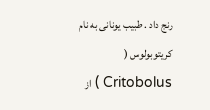رنج داد . طبيب يونانى به نام كريتوبولوس ( Critobolus ) از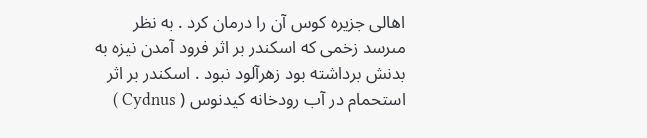اهالى جزيره كوس آن را درمان كرد . به نظر مىرسد زخمى كه اسكندر بر اثر فرود آمدن نيزه به بدنش برداشته بود زهرآلود نبود . اسكندر بر اثر استحمام در آب رودخانه كيدنوس ( Cydnus )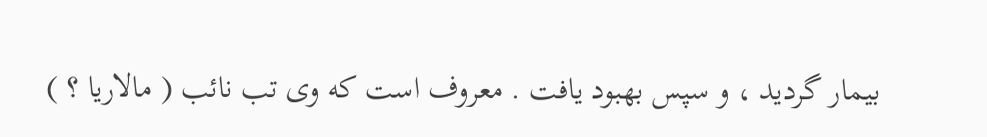بيمار گرديد ، و سپس بهبود يافت . معروف است كه وى تب نائب ( مالاريا ؟ )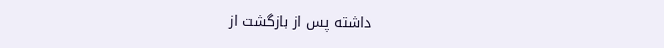داشته پس از بازگشت از